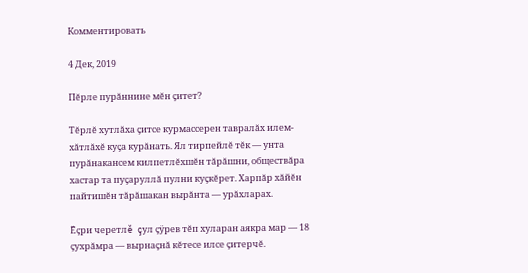Комментировать

4 Дек, 2019

Пĕрле пурăннине мĕн çитет?

Тĕрлĕ хутлăха çитсе курмассерен тавралăх илем-хăтлăхĕ куçа курăнать. Ял тирпейлĕ тĕк — унта пурăнакансем килпетлĕхшĕн тăрăшни, обществăра хастар та пуçаруллă пулни куçкĕрет. Харпăр хăйĕн пайтишĕн тăрăшакан вырăнта — урăхларах.

Ĕçри черетлĕ çул çÿрев тĕп хуларан аякра мар — 18 çухрăмра — вырнаçнă кĕтесе илсе çитерчĕ.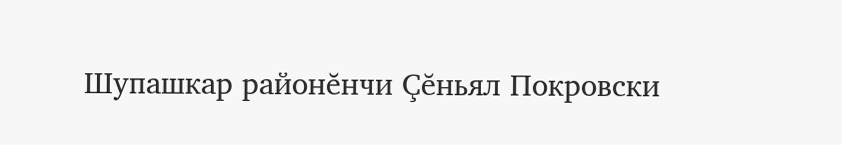Шупашкар районĕнчи Çĕньял Покровски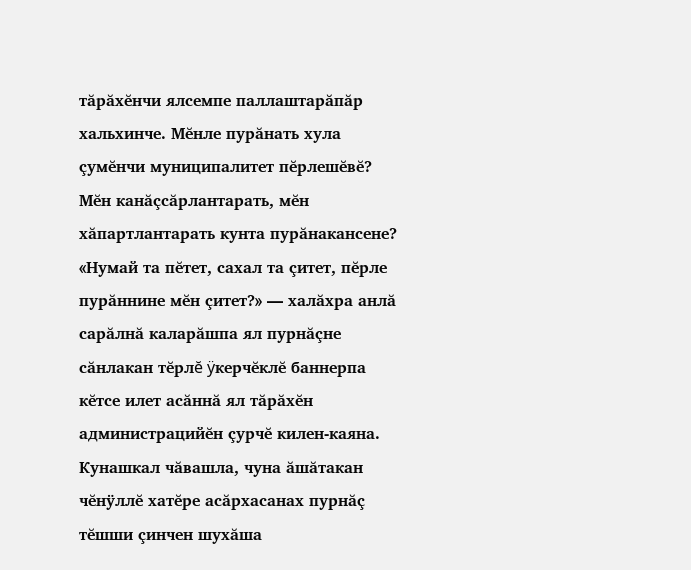тăрăхĕнчи ялсемпе паллаштарăпăр хальхинче. Мĕнле пурăнать хула çумĕнчи муниципалитет пĕрлешĕвĕ? Мĕн канăçсăрлантарать, мĕн хăпартлантарать кунта пурăнакансене?
«Нумай та пĕтет, сахал та çитет, пĕрле пурăннине мĕн çитет?» — халăхра анлă сарăлнă каларăшпа ял пурнăçне сăнлакан тĕрлĕ ÿкерчĕклĕ баннерпа кĕтсе илет асăннă ял тăрăхĕн администрацийĕн çурчĕ килен-каяна. Кунашкал чăвашла, чуна ăшăтакан чĕнÿллĕ хатĕре асăрхасанах пурнăç тĕшши çинчен шухăша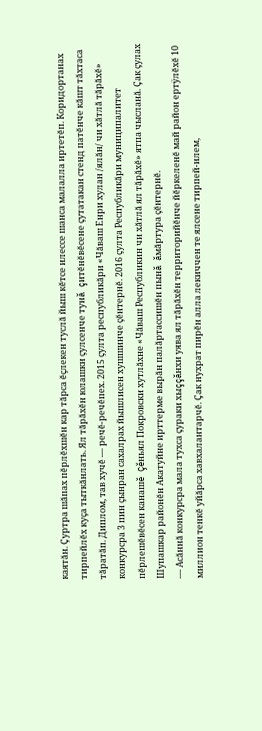каятăн. Çуртра шăпах пĕрлĕхшĕн кар тăрса ĕçлекен туслă йыш кĕтсе илессе шанса малалла иртетĕп. Коридортанах тирпейлĕх куçа тыткăнлать. Ял тăрăхĕн юлашки çулсенче тунă çитĕнĕвĕсене çутатакан стенд патĕнче кăшт тăхтаса тăратăп. Диплом, тав хучĕ — речĕ-речĕпех. 2015 çулта республикăри «Чăваш Енри хулан /ялăн/ чи хăтлă тăрăхĕ» конкурсра 3 пин çынран сахалрах йышлисен хушшинче çĕнтернĕ. 2016 çулта Республикăри муниципалитет пĕрлешĕвĕсен канашĕ Çĕньял Покровски хутлăхне «Чăваш Республикин чи хăтлă ял тăрăхĕ» ятпа чысланă. Çак çулах Шупашкар районĕн Акатуйне ирттерме вырăн палăртассишĕн пынă ăмăртура çĕнтернĕ.
— Асăннă конкурсра мала тухса çураки хыççăнхи уява ял тăрăхĕн территорийĕнче йĕркеленĕ май район ертÿлĕхĕ 10 миллион тенкĕ уйăрса хавхалантарчĕ. Çак нухрат пирĕн алла лекиччен те ялсене тирпей-илем,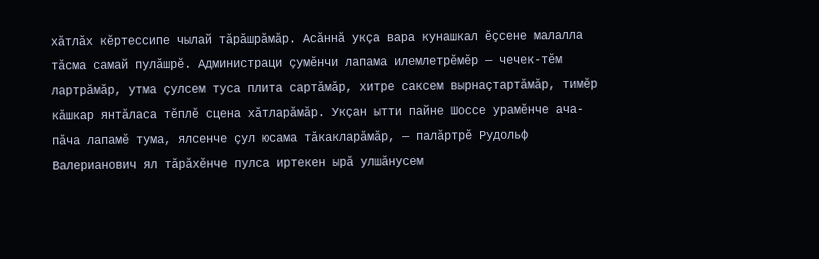хăтлăх кĕртессипе чылай тăрăшрăмăр. Асăннă укçа вара кунашкал ĕçсене малалла тăсма самай пулăшрĕ. Администраци çумĕнчи лапама илемлетрĕмĕр — чечек-тĕм лартрăмăр, утма çулсем туса плита сартăмăр, хитре саксем вырнаçтартăмăр, тимĕр кăшкар янтăласа тĕплĕ сцена хăтларăмăр. Укçан ытти пайне Шоссе урамĕнче ача-пăча лапамĕ тума, ялсенче çул юсама тăкакларăмăр, — палăртрĕ Рудольф Валерианович ял тăрăхĕнче пулса иртекен ырă улшăнусем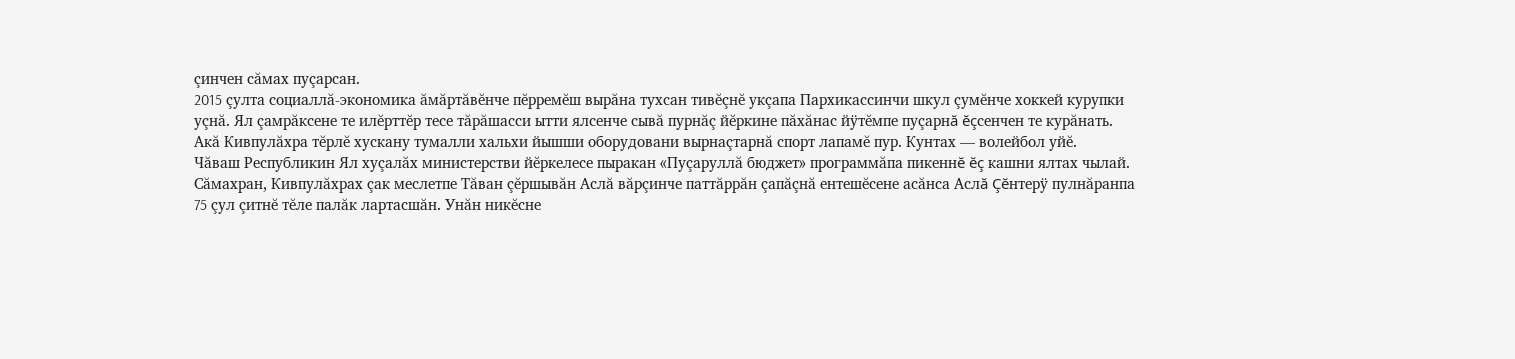çинчен сăмах пуçарсан.
2015 çулта социаллă-экономика ăмăртăвĕнче пĕрремĕш вырăна тухсан тивĕçнĕ укçапа Пархикассинчи шкул çумĕнче хоккей курупки уçнă. Ял çамрăксене те илĕрттĕр тесе тăрăшасси ытти ялсенче сывă пурнăç йĕркине пăхăнас йÿтĕмпе пуçарнă ĕçсенчен те курăнать. Акă Кивпулăхра тĕрлĕ хускану тумалли хальхи йышши оборудовани вырнаçтарнă спорт лапамĕ пур. Кунтах — волейбол уйĕ.
Чăваш Республикин Ял хуçалăх министерстви йĕркелесе пыракан «Пуçаруллă бюджет» программăпа пикеннĕ ĕç кашни ялтах чылай. Сăмахран, Кивпулăхрах çак меслетпе Тăван çĕршывăн Аслă вăрçинче паттăррăн çапăçнă ентешĕсене асăнса Аслă Çĕнтерÿ пулнăранпа 75 çул çитнĕ тĕле палăк лартасшăн. Унăн никĕсне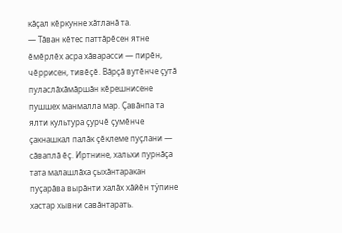кăçал кĕркунне хăтланă та.
— Тăван кĕтес паттăрĕсен ятне ĕмĕрлĕх асра хăварасси — пирĕн, чĕррисен, тивĕçĕ. Вăрçă вутĕнче çутă пуласлăхăмăршăн кĕрешнисене пушшех манмалла мар. Çавăнпа та ялти культура çурчĕ çумĕнче çакнашкал палăк çĕклеме пуçлани — сăваплă ĕç. Иртнине, хальхи пурнăçа тата малашлăха çыхăнтаракан пуçарăва вырăнти халăх хăйĕн тÿпине хастар хывни савăнтарать.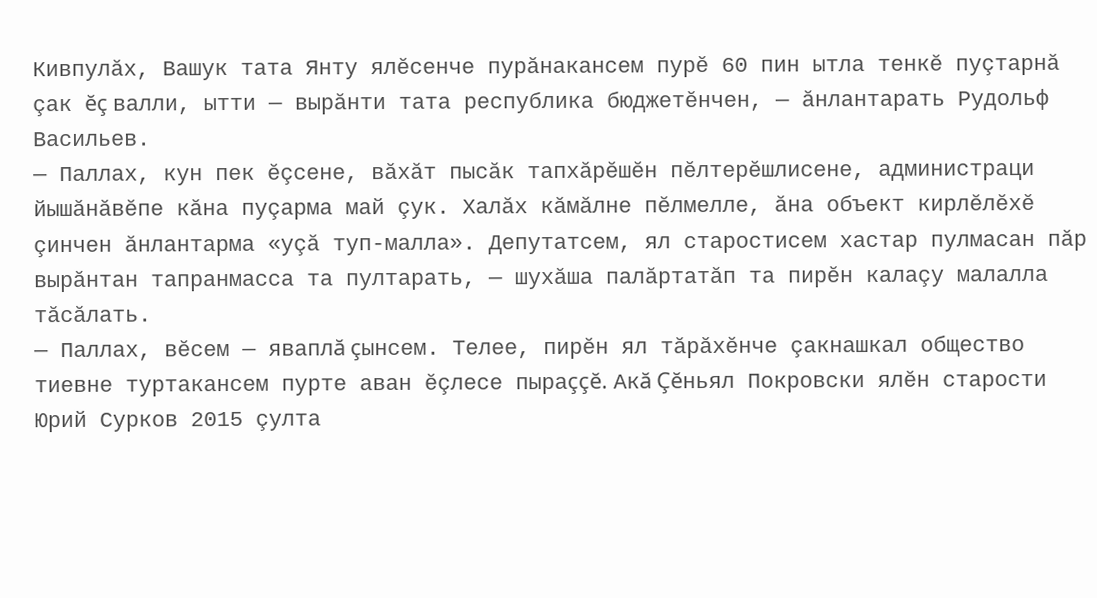Кивпулăх, Вашук тата Янту ялĕсенче пурăнакансем пурĕ 60 пин ытла тенкĕ пуçтарнă çак ĕç валли, ытти — вырăнти тата республика бюджетĕнчен, — ăнлантарать Рудольф Васильев.
— Паллах, кун пек ĕçсене, вăхăт пысăк тапхăрĕшĕн пĕлтерĕшлисене, администраци йышăнăвĕпе кăна пуçарма май çук. Халăх кăмăлне пĕлмелле, ăна объект кирлĕлĕхĕ çинчен ăнлантарма «уçă туп-малла». Депутатсем, ял старостисем хастар пулмасан пăр вырăнтан тапранмасса та пултарать, — шухăша палăртатăп та пирĕн калаçу малалла тăсăлать.
— Паллах, вĕсем — яваплă çынсем. Телее, пирĕн ял тăрăхĕнче çакнашкал общество тиевне туртакансем пурте аван ĕçлесе пыраççĕ. Акă Çĕньял Покровски ялĕн старости Юрий Сурков 2015 çулта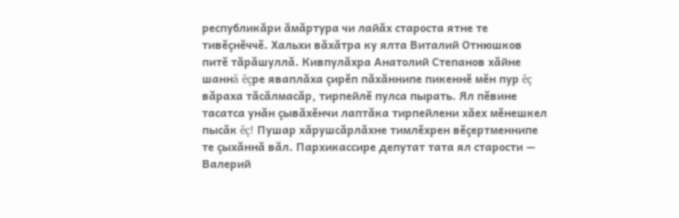республикăри ăмăртура чи лайăх староста ятне те тивĕçнĕччĕ. Хальхи вăхăтра ку ялта Виталий Отнюшков питĕ тăрăшуллă. Кивпулăхра Анатолий Степанов хăйне шаннă ĕçре яваплăха çирĕп пăхăннипе пикеннĕ мĕн пур ĕç вăраха тăсăлмасăр, тирпейлĕ пулса пырать. Ял пĕвине тасатса унăн çывăхĕнчи лаптăка тирпейлени хăех мĕнешкел пысăк ĕç! Пушар хăрушсăрлăхне тимлĕхрен вĕçертменнипе те çыхăннă вăл. Пархикассире депутат тата ял старости — Валерий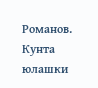Романов. Кунта юлашки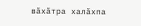вăхăтра халăхпа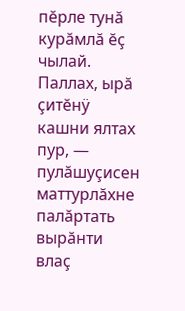пĕрле тунă курăмлă ĕç чылай. Паллах, ырă çитĕнÿ кашни ялтах пур, — пулăшуçисен маттурлăхне палăртать вырăнти влаç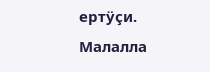ертÿçи. Малалла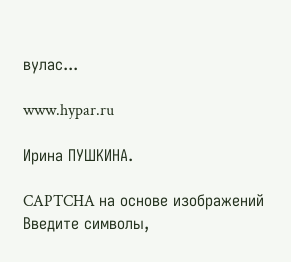вулас...

www.hypar.ru

Ирина ПУШКИНА.

CAPTCHA на основе изображений
Введите символы,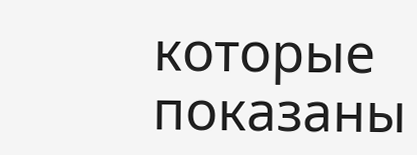которые показаны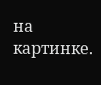на картинке.